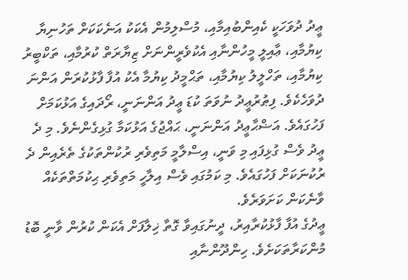ޢީދު ދުވަހަކީ ކެއިންބުއިމާއި، މުސްލިމުން އެކަކު އަނެކަކަށް ތަހުނިޔާ ކިޔުމާއި، ޢާއިލީ މީހުންނާއި އެކުވެރީންނަށް ޒިޔާރަތް ކުރުމާއި، ތަކްބީރު ކިޔުމާއި، ތަހްލީލު ކިޔުމާއި، ތަޙްމީދު ކިޔުމާ އެކު އުފާ ފާޅުކުރަން އަންނަ ދުވަހެކެވެ. ފިޠުރުޢީދު ނުވަތަ ކުޑަ ޢީދު އަންނަނީ، ރޯދައިގެ އަޅުކަމަށް ފަހުގައެވެ. އަޟްޙާޢީދު އަންނަނީ، ޙައްޖުގެ އަޅުކަމާ ގުޅިގެންނެވެ. މި ދެ ޢީދު ވެސް ގުޅިފައި މި ވަނީ، އިސްލާމީ މަތިވެރި ރުކުންތަކުގެ ތެރެއިން ދެ ރުކުނަކަށް ފަހުގައެވެ. މި ކަމުގައި ވެސް އިލާހީ މަތިވެރި ޙިކުމަތްތަކެއް ވާނެކަން ކަށަވަރެވެ.
ޢީދުގެ އުފާ ފާޅުކުރާއިރު، ދީނުގައިވާ ގޮތާ ޚިލާފަށް އެކަން ކުރުން ވާނީ ބޮޑު މުންކަރާތަކަށެވެ. ހިންދޫންނާއި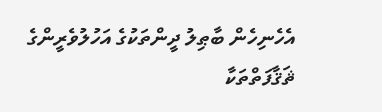އެހެނިހެން ބާޠިލު ދީންތަކުގެ އަހުލުވެރީންގެ ޘަޤާފަތްތަކާ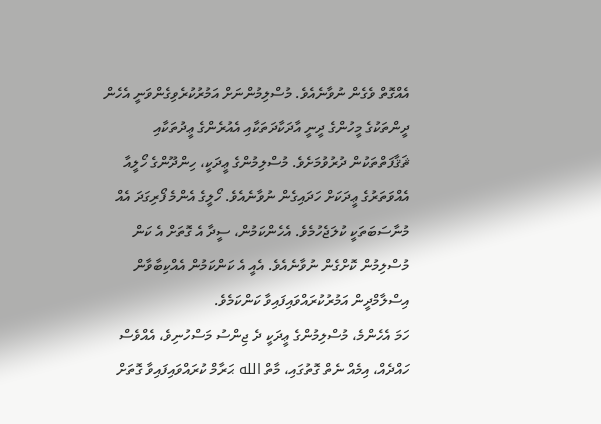އެއްގޮތް ވެގެން ނުވާނެއެވެ. މުސްލިމުންނަށް އަމުރުކުރެވިގެންވަނީ އެހެން ދީންތަކުގެ މީހުންގެ ދީނީ އާދަކާދަތަކާއި އެއުރެންގެ ޢީދުތަކާއި ޘަޤާފަތްތަކުން ދުރުވުމަށެވެ. މުސްލިމުންގެ ޢީދަކީ، ހިންދޫންގެ ހޯލީއާ އެއްވަތަރުގެ ޢީދަކަށް ހަދައިގެން ނުވާނެއެވެ. ހޯލީގެ އެންމެ ފޯރިގަދަ އެއް މުނާސަބަތަކީ ކުލަޖެހުމެވެ. އެހެންކަމުން، ސީދާ އެ ގޮތަށް އެ ކަން މުސްލިމުން ކޮށްގެން ނުވާނެއެވެ. އެއީ އެ ކަންކަމުން އެއްކިބާވާން އިސްލާމްދީން އަމުރުކުރައްވައިފައިވާ ކަންކަމެވެ.
ހަމަ އެހެންމެ، މުސްލިމުންގެ ޢީދަކީ ދެ ޖިންސު މަސްހުނިވެ، އެއްވެސް ހައްދެއް، އިމެއް ނެތް ގޮތުގައި، މާތް الله ޙަރާމް ކުރައްވައިފައިވާ ގޮތަށް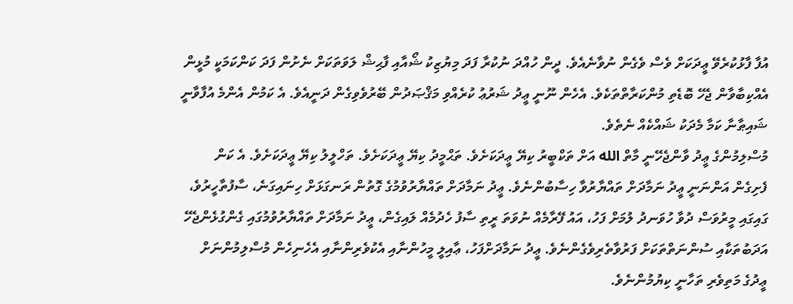އުފާ ފާޅުކުރެވޭ ޢީދަކަށް ވެސް ވެގެން ނުވާނެއެވެ. ދީން ހުއްދަ ނުކުރާ ފަދަ މިޔުޒިކު ޝޯއާއި ފާޙިޝް ލަވަތަކަށް ނެށުން ފަދަ ކަންކަމަކީ މުޅީން އެއްކިބާވާން ޖެހޭ ބޮޑެތި މުންކަރާތްތަކެވެ. އެހެން ނޫނީ ޢީދު ޝަރުޢު ކުރެއްވި މަޤްޞަދުން ބޭރުވެވިގެން ދަނީއެވެ. އެ ކަމުން އެންމެ އުފާވާނީ ޝައިޠާނާ ކަމާ މެދަކު ޝައްކެއް ނެތެވެ.
މުސްލިމުންގެ ޢީދު ވާންޖެހޭނީ މާތް الله އަށް ތަކްބީރު ކިޔޭ ޢީދަކަށެވެ. ތަޙްމީދު ކިޔޭ ޢީދަކަށެވެ. ތަހްލީލު ކިޔޭ ޢީދަކަށެވެ. އެ ކަން ފެށިގެން އަންނަނީ ޢީދު ނަމާދަށް ތައްޔާރުވާ ހިސާބުންނެވެ. ޢީދު ނަމާދަށް ތައްޔާރުވުމުގެ ގޮތުން ރަނގަޅަށް ހިނައިގަނެ، ސާފުތާހީރުވެ، ގައިގައި މީރުވަސް ދުވާ ހުވަނދު ލުމަށް ފަހު، އައު ފޭރާމެއް ނުވަތަ ރީތި ސާފު ހެދުމެއް ލައިގެން، ޢީދު ނަމާދަށް ތައްޔާރުވުމުގައި ގެންގުޅެންޖެހޭ އަދަބުތަކާއި ސުންނަތްތަކަށް ފަރުވާތެރިވެގެންނެވެ. ޢީދު ނަމާދަށްފަހު، ޢާއިލީ މީހުންނާއި އެކުވެރިންނާއި އެހެނިހެން މުސްލިމުންނަށް ޢީދުގެ މަތިވެރި ތަހާނީ ކިޔުމުންނެވެ.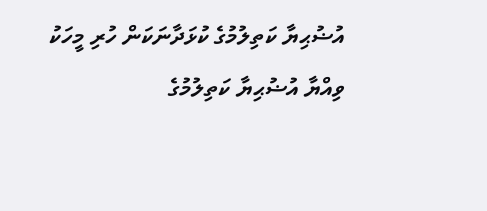އުޟުޙިޔާ ކަތިލުމުގެ ކުޅަދާނަކަން ހުރި މީހަކު ވިއްޔާ އުޟުޙިޔާ ކަތިލުމުގެ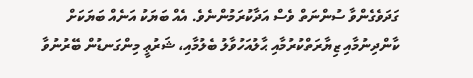ގަދަވެގެންވާ ސުންނަތް ވެސް އަދާކުރަމުންނެވެ. އެއް ބަޔަކު އަނެއް ބަޔަކަށް ކާންދިނުމާއި ޒިޔާރަތްކުރުމާއި ޙާލުއަހުވާލު ބެލުމާއި، ޝަރުޢީ މިންގަނޑުން ބޭރުނުވާ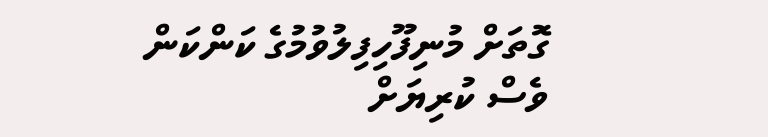ގޮތަށް މުނިފޫހިފިލުވުމުގެ ކަންކަން ވެސް ކުރިޔަށް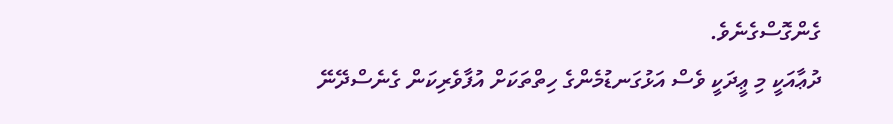ގެންގޮސްގެނެވެ.
ދުޢާއަކީ މި ޢީދަކީ ވެސް އަޅުގަނޑުމެންގެ ހިތްތަކަށް އުފާވެރިކަން ގެނެސްދޭނޭ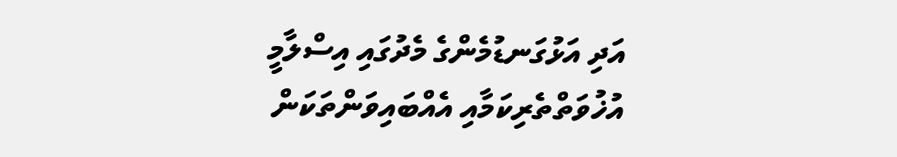އަދި އަޅުގަނޑުމެންގެ މެދުގައި އިސްލާމީ އުޚުވަތްތެރިކަމާއި އެއްބައިވަންތަކަން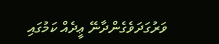ވަރުގަދަވެގެންދާނޭ ޢީދެއް ކަމުގައި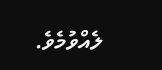ލެއްވުމެވެ.